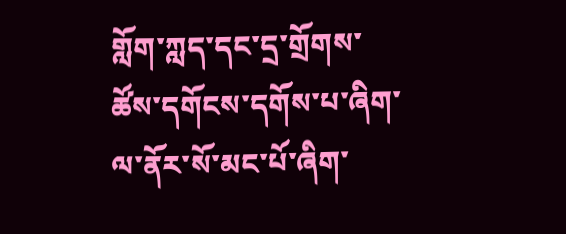གློག་ཀླད་དང་དྲ་གྲོགས་ཚོས་དགོངས་དགོས་པ་ཞིག་ལ་ནོར་སོ་མང་པོ་ཞིག་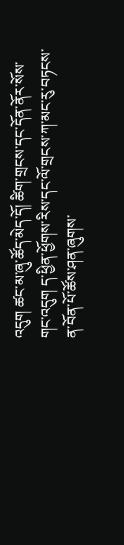འདུག ཚང་མ་ཞུ་ཚོད་མེད་དོ། ཚིག་གྲངས་དང་དོན་ནོར་སོས་གང་འདུག ད་ཕྱིན་ཕྱོགས་རིས་དང་ལོ་གྲངས་ཀ་མང་རུ་བཏངས་ན་བོན་པོ་ཚོས་ཤན་ཞུགས་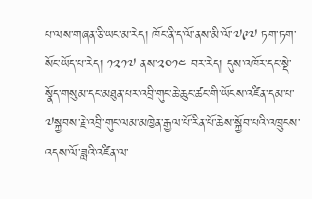པ་ལས་གཞན་ཅི་ཡང་མ་རེད། ཁོང་ནི་ད་ལོ་ནས་མི་ལོ་༧༩༧ ཏག་ཏག་སོང་ཡོད་པ་རེད། ༡༢༡༧ ནས་༢༠༡༤ བར་རེད། དུས་འཁོར་དང་སྡེ་སྣོད་གསུམ་དང་མཐུན་པར་འབྲི་གུང་ཆེ་ཆུང་ཚང་གི་ཡོངས་འཛིན་དམ་པ་༧སྐྱབས་རྗེ་འབྲི་གུང་ལམ་མཁྱེན་རྒྱལ་པོ་རིན་པོ་ཆེས་སྐྱོབ་པའི་འཁྲུངས་འདས་ལོ་ཟླའི་འཛིན་ལ་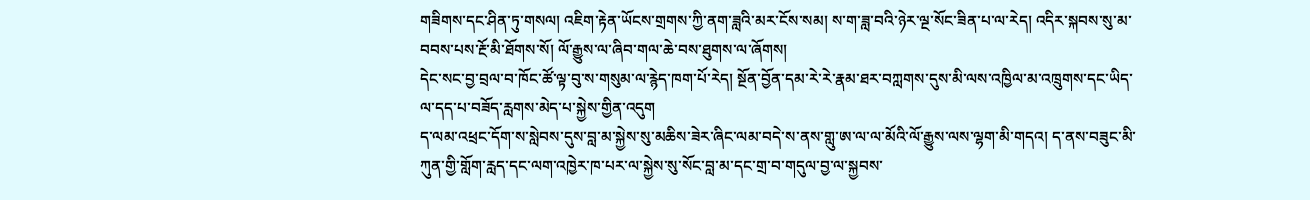གཟིགས་དང་ཤིན་ཏུ་གསལ། འཇིག་རྟེན་ཡོངས་གྲགས་ཀྱི་ནག་ཟླའི་མར་ངོས་སམ། ས་ག་ཟླ་བའི་ཉེར་ལྔ་སོང་ཟིན་པ་ལ་རེད། འདིར་སྐབས་སུ་མ་བབས་པས་རྔོ་མི་ཐོགས་སོ། ལོ་རྒྱུས་ལ་ཞིབ་གལ་ཆེ་བས་ཐུགས་ལ་ཞོགས།
དེང་སང་བྱ་བྲལ་བ་ཁོང་ཚོ་ལྟ་བུ་ས་གསུམ་ལ་རྙེད་ཁག་པོ་རེད། སྔོན་བྱོན་དམ་རེ་རེ་རྣམ་ཐར་བཀླགས་དུས་མི་ལས་འཁྱིལ་མ་འཁྲུགས་དང་ཡིད་ལ་དད་པ་བཟོད་རླགས་མེད་པ་སྐྱེས་གྱིན་འདུག
ད་ལམ་འཕྲང་དོག་ས་སླེབས་དུས་བླ་མ་སྐྱེས་སུ་མཆིས་ཟེར་ཞིང་ལམ་བདེ་ས་ནས་གླུ་ཨ་ལ་ལ་མོའི་ལོ་རྒྱུས་ལས་ལྷག་མི་གདའ། ད་ནས་བཟུང་མི་ཀུན་གྱི་གློག་རླད་དང་ལག་འཁྱེར་ཁ་པར་ལ་སྐྱེས་སུ་སོང་བླ་མ་དང་གྲ་བ་གདུལ་བྱ་ལ་སྐྱབས་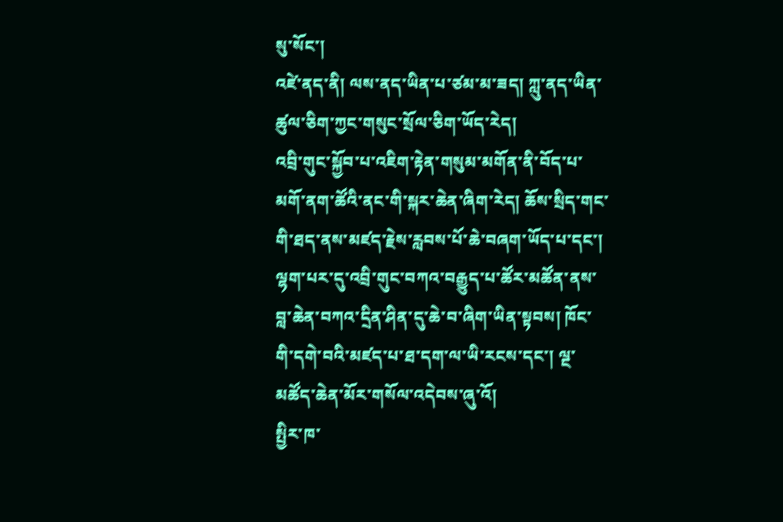སུ་སོང་།
འཛེ་ནད་ནི། ལས་ནད་ཡིན་པ་ཙམ་མ་ཟད། ཀླུ་ནད་ཡིན་ཚུལ་ཅིག་ཀྱང་གསུང་སྲོལ་ཅིག་ཡོད་རེད།
འབྲི་གུང་སྐྱོབ་པ་འཇིག་རྟེན་གསུམ་མགོན་ནི་བོད་པ་མགོ་ནག་ཚོའི་ནང་གི་སྐར་ཆེན་ཞིག་རེད། ཆོས་སྲིད་གང་གི་ཐད་ནས་མཛད་རྗེས་རླབས་པོ་ཆེ་བཞག་ཡོད་པ་དང་། ལྷག་པར་དུ་འབྲི་གུང་བཀའ་བརྒྱུད་པ་ཚོར་མཚོན་ནས་བླ་ཆེན་བཀའ་དྲིན་ཤིན་དུ་ཆེ་བ་ཞིག་ཡིན་སྟབས། ཁོང་གི་དགེ་བའི་མཛད་པ་ཐ་དག་ལ་ཡི་རངས་དང་། ལྔ་མཚོད་ཆེན་མོར་གསོལ་འདེབས་ཞུ་འོ།
སྤྱིར་ཁ་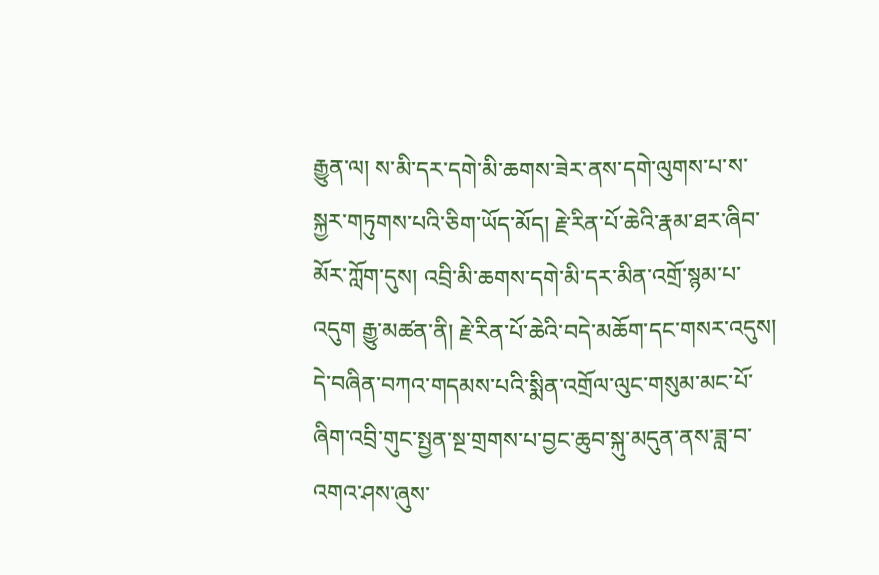རྒྱུན་ལ། ས་མི་དར་དགེ་མི་ཆགས་ཟེར་ནས་དགེ་ལུགས་པ་ས་སྐྱར་གཏུགས་པའི་ཅིག་ཡོད་མོད། རྗེ་རིན་པོ་ཆེའི་རྣམ་ཐར་ཞིབ་མོར་ཀློག་དུས། འབྲི་མི་ཆགས་དགེ་མི་དར་མིན་འགྲོ་སྙམ་པ་འདུག རྒྱུ་མཚན་ནི། རྗེ་རིན་པོ་ཆེའི་བདེ་མཆོག་དང་གསར་འདུས། དེ་བཞིན་བཀའ་གདམས་པའི་སྨིན་འགྲོལ་ལུང་གསུམ་མང་པོ་ཞིག་འབྲི་གུང་སྤྱན་སྔ་གྲགས་པ་བྱང་ཆུབ་སྐུ་མདུན་ནས་ཟླ་བ་འགའ་ཤས་ཞུས་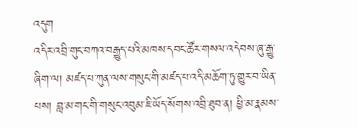འདུག
འདིར་འབྲི་གུང་བཀའ་བརྒྱུད་པའི་མཁས་དབང་ཚོར་གསལ་འདེབས་ཞུ་རྒྱུ་ཞིག་ལ། མཛད་པ་ཀུན་ལས་གསུང་གི་མཛད་པ་འདི་མཆོག་ཏུ་གྱུར་བ་ཡིན་པས། བླ་མ་གང་གི་གསུང་འབུམ་ཇི་ཡོད་སོགས་འབྲི་ཐུབ་ན། ཕྱི་མ་རྣམས་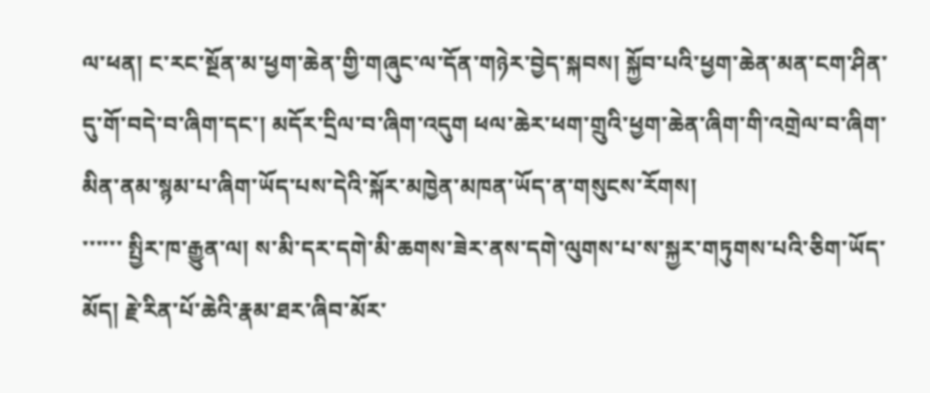ལ་ཕན། ང་རང་སྔོན་མ་ཕྱག་ཆེན་གྱི་གཞུང་ལ་དོན་གཉེར་བྱེད་སྐབས། སྐྱོབ་པའི་ཕྱག་ཆེན་མན་ངག་ཤིན་དུ་གོ་བདེ་བ་ཞིག་དང་། མདོར་དྲིལ་བ་ཞིག་འདུག ཕལ་ཆེར་ཕག་གྲུའི་ཕྱག་ཆེན་ཞིག་གི་འགྲེལ་བ་ཞིག་མིན་ནམ་སྙམ་པ་ཞིག་ཡོད་པས་དེའི་སྐོར་མཁྱེན་མཁན་ཡོད་ན་གསུངས་རོགས།
་་་་་་ སྤྱིར་ཁ་རྒྱུན་ལ། ས་མི་དར་དགེ་མི་ཆགས་ཟེར་ནས་དགེ་ལུགས་པ་ས་སྐྱར་གཏུགས་པའི་ཅིག་ཡོད་མོད། རྗེ་རིན་པོ་ཆེའི་རྣམ་ཐར་ཞིབ་མོར་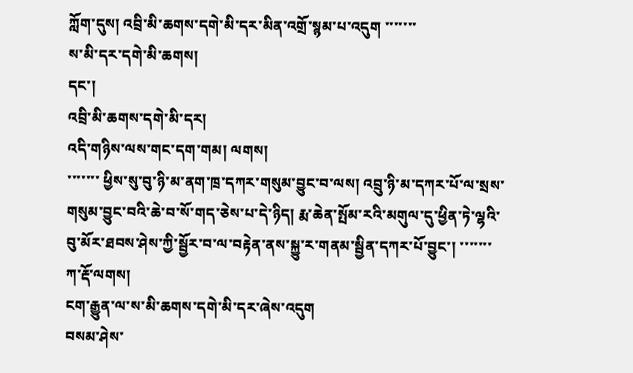ཀློག་དུས། འབྲི་མི་ཆགས་དགེ་མི་དར་མིན་འགྲོ་སྙམ་པ་འདུག ་་་་་་་
ས་མི་དར་དགེ་མི་ཆགས།
དང་།
འབྲི་མི་ཆགས་དགེ་མི་དར།
འདི་གཉིས་ལས་གང་དག་གམ། ལགས།
་་་་་་་ ཕྱིས་སུ་བུ་ཉི་མ་ནག་ཁྲ་དཀར་གསུམ་བྱུང་བ་ལས། འབྲུ་ཉི་མ་དཀར་པོ་ལ་སྲས་གསུམ་བྱུང་བའི་ཆེ་བ་སོ་གད་ཅེས་པ་དེ་ཉིད། རྨ་ཆེན་སྤོམ་རའི་མགུལ་དུ་ཕྱིན་ཏེ་ལྷའི་བུ་མོར་ཐབས་ཤེས་ཀྱི་སྦྱོར་བ་ལ་བརྟེན་ནས་སྐྱུ་ར་གནམ་སྦྱིན་དཀར་པོ་བྱུང་། ་་་་་་་
ཀ་རྡོ་ལགས།
ངག་རྒྱུན་ལ་ས་མི་ཆགས་དགེ་མི་དར་ཞེས་འདུག
བསམ་ཤེས་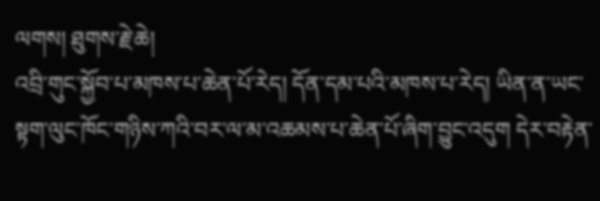ལགས། ཐུགས་རྗེ་ཆེ།
འབྲི་གུང་སྐྱོབ་པ་མཁས་པ་ཆེན་པོ་རེད། དོན་དམ་པའི་མཁས་པ་རེད། ཡིན་ན་ཡང་སྟག་ལུང་ཁོང་གཉིས་ཀའི་བར་ལ་མ་འཆམས་པ་ཆེན་པོ་ཞིག་བྱུང་འདུག དེར་བརྟེན་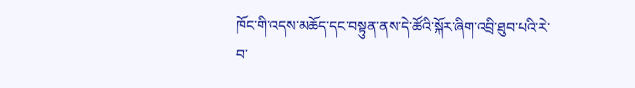ཁོང་གི་འདས་མཆོད་དང་བསྟུན་ནས་དེ་ཚོའི་སྐོར་ཞིག་འབྲི་ཐུབ་པའི་རེ་བ་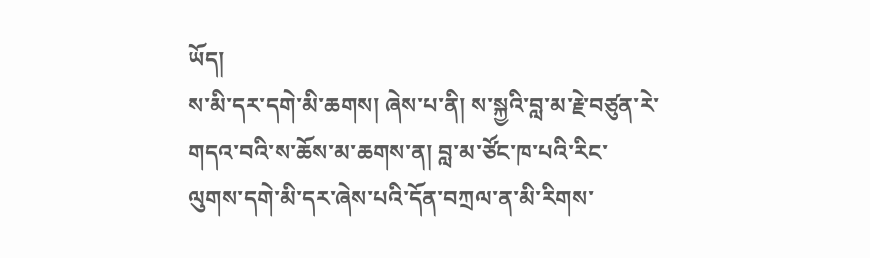ཡོད།
ས་མི་དར་དགེ་མི་ཆགས། ཞེས་པ་ནི། ས་སྐྱའི་བླ་མ་རྗེ་བཙུན་རེ་གདའ་བའི་ས་ཆོས་མ་ཆགས་ན། བླ་མ་ཙོང་ཁ་པའི་རིང་ལུགས་དགེ་མི་དར་ཞེས་པའི་དོན་བཀྲལ་ན་མི་རིགས་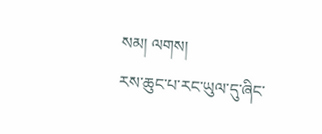སམ། ལགས།
རས་ཆུང་པ་རང་ཡུལ་དུ་ཞིང་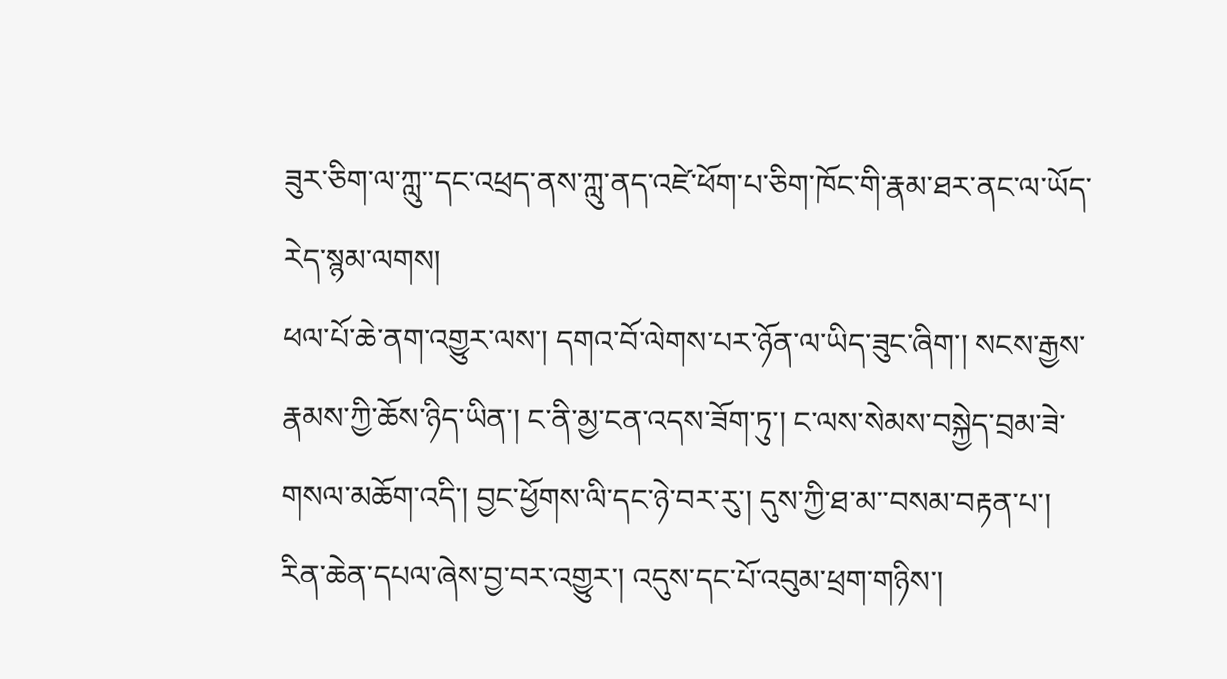ཟུར་ཅིག་ལ་ཀླུ་་དང་འཕྲད་ནས་ཀླུ་ནད་འཛེ་ཕོག་པ་ཅིག་ཁོང་གི་རྣམ་ཐར་ནང་ལ་ཡོད་རེད་སྙམ་ལགས།
ཕལ་པོ་ཆེ་ནག་འགྱུར་ལས་། དགའ་བོ་ལེགས་པར་ཉོན་ལ་ཡིད་ཟུང་ཞིག་། སངས་རྒྱས་རྣམས་ཀྱི་ཆོས་ཉིད་ཡིན་། ང་ནི་མྱ་ངན་འདས་ཟོག་ཏུ་། ང་ལས་སེམས་བསྐྱེད་བྲམ་ཟེ་གསལ་མཆོག་འདི་། བྱང་ཕྱོགས་ལི་དང་ཉེ་བར་རུ་། དུས་ཀྱི་ཐ་མ་་བསམ་བརྟན་པ་། རིན་ཆེན་དཔལ་ཞེས་བྱ་བར་འགྱུར་། འདུས་དང་པོ་འབུམ་ཕྲག་གཉིས་།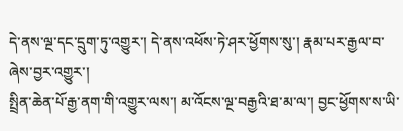དེ་ནས་ལྔ་དང་དྲུག་ཏུ་འགྱུར་། དེ་ནས་འཕོས་ཏེ་ཤར་ཕྱོགས་སུ་། རྣམ་པར་རྒྱལ་བ་ཞེས་བྱར་འགྱུར་།
སྤྲིན་ཆེན་པོ་རྒྱ་ནག་གི་འགྱུར་ལས་། མ་འོངས་ལྔ་བརྒྱའི་ཐ་མ་ལ་། བྱང་ཕྱོགས་ས་ཡི་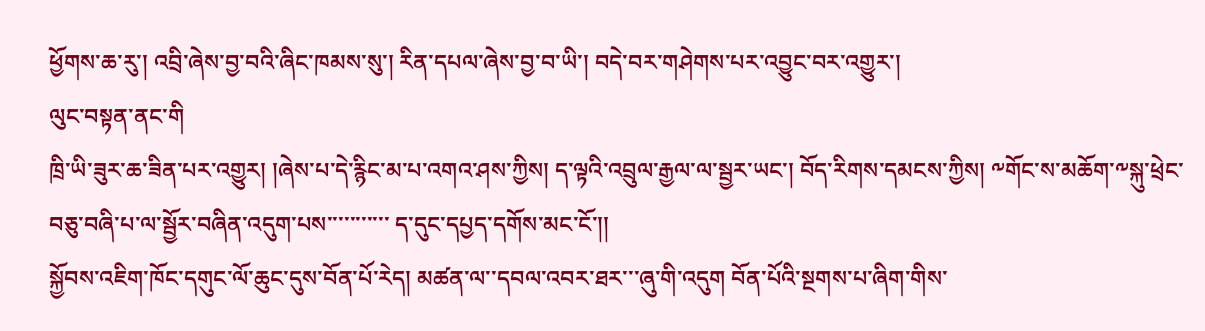ཕྱོགས་ཆ་རུ་། འབྲི་ཞེས་བྱ་བའི་ཞིང་ཁམས་སུ་། རིན་དཔལ་ཞེས་བྱ་བ་ཡི་། བདེ་བར་གཤེགས་པར་འབྱུང་བར་འགྱུར་།
ལུང་བསྟན་ནང་གི
ཁྲི་ཡི་ཟུར་ཆ་ཟིན་པར་འགྱུར། །ཞེས་པ་དེ་རྙིང་མ་པ་འགའ་ཤས་ཀྱིས། ད་ལྟའི་འབྲུལ་རྒྱལ་ལ་སྦྱར་ཡང་། བོད་རིགས་དམངས་ཀྱིས། ༸གོང་ས་མཆོག་༸སྐུ་ཕྲེང་བཅུ་བཞི་པ་ལ་སྦྱོར་བཞིན་འདུག་པས་་་་་་་་་་་ ད་དུང་དཔྱད་དགོས་མང་ངོ་།།
སྐྱོབས་འཇིག་ཁོང་དགུང་ལོ་ཆུང་དུས་བོན་པོ་རེད། མཚན་ལ་་དབལ་འབར་ཐར་་་ཞུ་གི་འདུག བོན་པོའི་སྔགས་པ་ཞིག་གིས་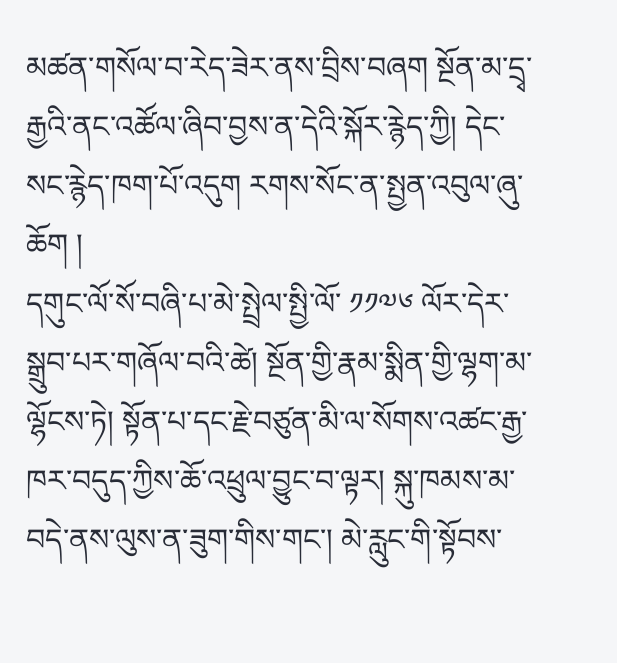མཚན་གསོལ་བ་རེད་ཟེར་ནས་བྲིས་བཞག སྔོན་མ་དྲྭ་རྒྱའི་ནང་འཚོལ་ཞིབ་བྱས་ན་དེའི་སྐོར་རྙེད་ཀྱི། དེང་སང་རྙེད་ཁག་པོ་འདུག རགས་སོང་ན་སྤྱན་འབུལ་ཞུ་ཆོག །
དགུང་ལོ་སོ་བཞི་པ་མེ་སྤྲེལ་སྤྱི་ལོ་ ༡༡༧༦ ལོར་དེར་སྒྲུབ་པར་གཞོལ་བའི་ཚེ། སྔོན་གྱི་རྣམ་སྨིན་གྱི་ལྷག་མ་ལྷོངས་ཏེ། སྟོན་པ་དང་རྗེ་བཙུན་མི་ལ་སོགས་འཚང་རྒྱ་ཁར་བདུད་ཀྱིས་ཆོ་འཕྲུལ་བྱུང་བ་ལྟར། སྐུ་ཁམས་མ་བདེ་ནས་ལུས་ན་ཟུག་གིས་གང་། མེ་རླུང་གི་སྟོབས་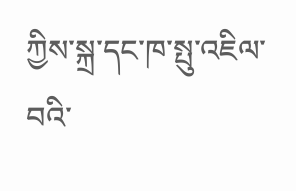ཀྱིས་སྐྲ་དང་ཁ་སྤུ་འཇིལ་བའི་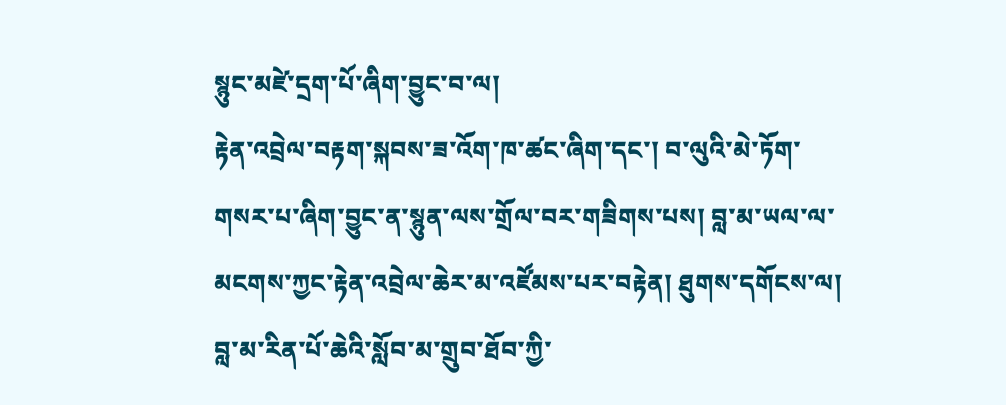སྙུང་མཛེ་དྲག་པོ་ཞིག་བྱུང་བ་ལ།
རྟེན་འབྲེལ་བརྟག་སྐབས་ཟ་འོག་ཁ་ཚང་ཞིག་དང་། བ་ལུའི་མེ་ཏོག་གསར་པ་ཞིག་བྱུང་ན་སྙུན་ལས་གྲོལ་བར་གཟིགས་པས། བླ་མ་ཡལ་ལ་མངགས་ཀྱང་རྟེན་འབྲེལ་ཆེར་མ་འཛོམས་པར་བརྟེན། ཐུགས་དགོངས་ལ། བླ་མ་རིན་པོ་ཆེའི་སློབ་མ་གྲུབ་ཐོབ་ཀྱི་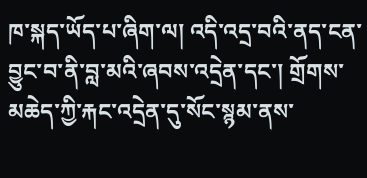ཁ་སྐད་ཡོད་པ་ཞིག་ལ། འདི་འདྲ་བའི་ནད་ངན་བྱུང་བ་ནི་བླ་མའི་ཞབས་འདྲེན་དང་། གྲོགས་མཆེད་ཀྱི་རྐང་འདྲེན་དུ་སོང་སྙམ་ནས་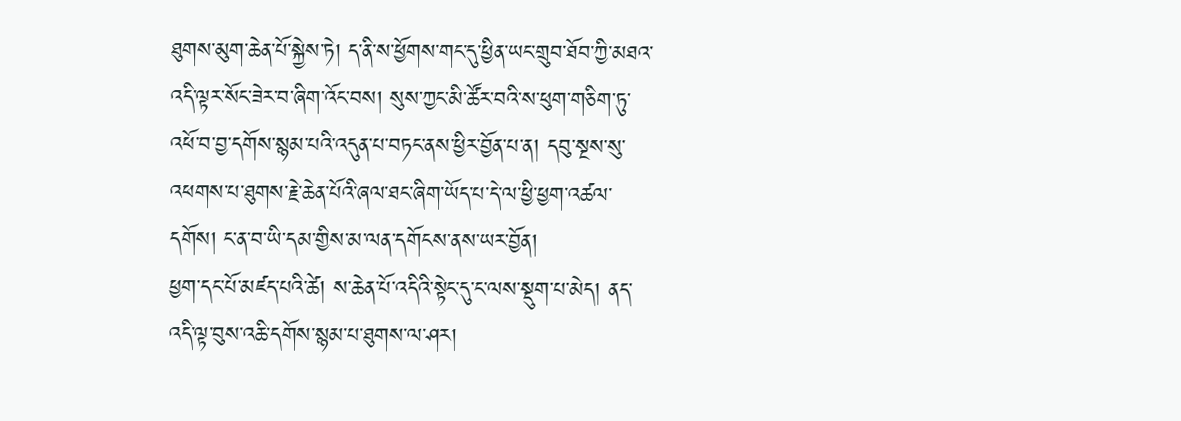ཐུགས་མུག་ཆེན་པོ་སྐྱེས་ཏེ། ད་ནི་ས་ཕྱོགས་གང་དུ་ཕྱིན་ཡང་གྲུབ་ཐོབ་ཀྱི་མཐའ་འདི་ལྟར་སོང་ཟེར་བ་ཞིག་འོང་བས། སུས་ཀྱང་མི་ཚོར་བའི་ས་ཕུག་གཅིག་ཏུ་འཕོ་བ་བྱ་དགོས་སྙམ་པའི་འདུན་པ་བཏང་ནས་ཕྱིར་བྱོན་པ་ན། དབུ་སྔས་སུ་འཕགས་པ་ཐུགས་རྗེ་ཆེན་པོའི་ཞལ་ཐང་ཞིག་ཡོད་པ་དེ་ལ་ཕྱི་ཕྱག་འཚལ་དགོས། ང་ན་བ་ཡི་དམ་གྱིས་མ་ལན་དགོངས་ནས་ཡར་བྱོན།
ཕྱག་དང་པོ་མཛད་པའི་ཚེ། ས་ཆེན་པོ་འདིའི་སྟེང་དུ་ང་ལས་སྡུག་པ་མེད། ནད་འདི་ལྟ་བུས་འཆི་དགོས་སྙམ་པ་ཐུགས་ལ་ཤར།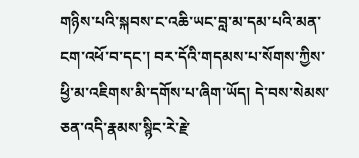གཉིས་པའི་སྐབས་ང་འཆི་ཡང་བླ་མ་དམ་པའི་མན་ངག་འཕོ་བ་དང་། བར་དོའི་གདམས་པ་སོགས་ཀྱིས་ཕྱི་མ་འཇིགས་མི་དགོས་པ་ཞིག་ཡོད། དེ་བས་སེམས་ཅན་འདི་རྣམས་སྙིང་རེ་རྗེ་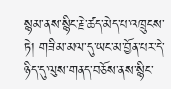སྙམ་ནས་སྙིང་རྗེ་ཚད་མེད་པ་འཁྲུངས་ཏེ། གཟིམ་མལ་དུ་ཡང་མ་བྱོན་པར་དེ་ཉིད་དུ་ལུས་གནད་བཅོས་ནས་སྙིང་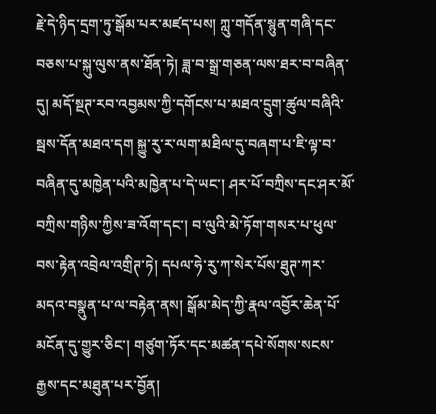རྗེ་དེ་ཉིད་དྲག་ཏུ་སྒོམ་པར་མཛད་པས། ཀླུ་གདོན་སྙུན་གཞི་དང་བཅས་པ་སྐུ་ལུས་ནས་ཐོན་ཏེ། ཟླ་བ་སྒྲ་གཅན་ལས་ཐར་བ་བཞིན་དུ། མདོ་སྔཊ་རབ་འབྱམས་ཀྱི་དགོངས་པ་མཐའ་དྲུག་ཚུལ་བཞིའི་སྦས་དོན་མཐའ་དག སྐྱུ་རུ་ར་ལག་མཐིལ་དུ་བཞག་པ་ཇི་ལྟ་བ་བཞིན་དུ་མཁྱེན་པའི་མཁྱེན་པ་དེ་ཡང་། ཤར་པོ་བཀྲིས་དང་ཤར་མོ་བཀྲིས་གཉིས་ཀྱིས་ཟ་འོག་དང་། བ་ལུའི་མེ་ཏོག་གསར་པ་ཕུལ་བས་རྟེན་འབྲེལ་འགྲིཊ་ཏེ། དཔལ་ཧེ་རུ་ཀ་སེར་པོས་ཐུཊ་ཀར་མདའ་བསྣུན་པ་ལ་བརྟེན་ནས། སྒོམ་མེད་ཀྱི་རྣལ་འབྱོར་ཆེན་པོ་མངོན་དུ་གྱུར་ཅིང་། གཙུག་ཏོར་དང་མཚན་དཔེ་སོགས་སངས་རྒྱས་དང་མཐུན་པར་བྱོན།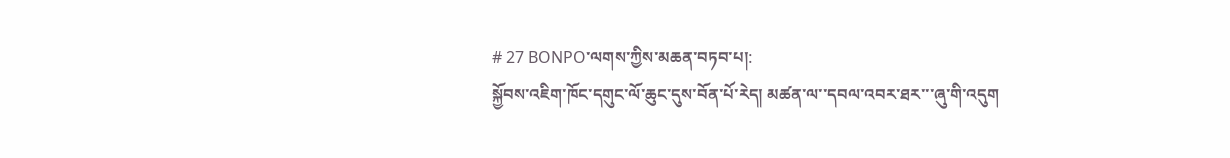# 27 BONPO་ལགས་ཀྱིས་མཆན་བཏབ་པ།:
སྐྱོབས་འཇིག་ཁོང་དགུང་ལོ་ཆུང་དུས་བོན་པོ་རེད། མཚན་ལ་་དབལ་འབར་ཐར་་་ཞུ་གི་འདུག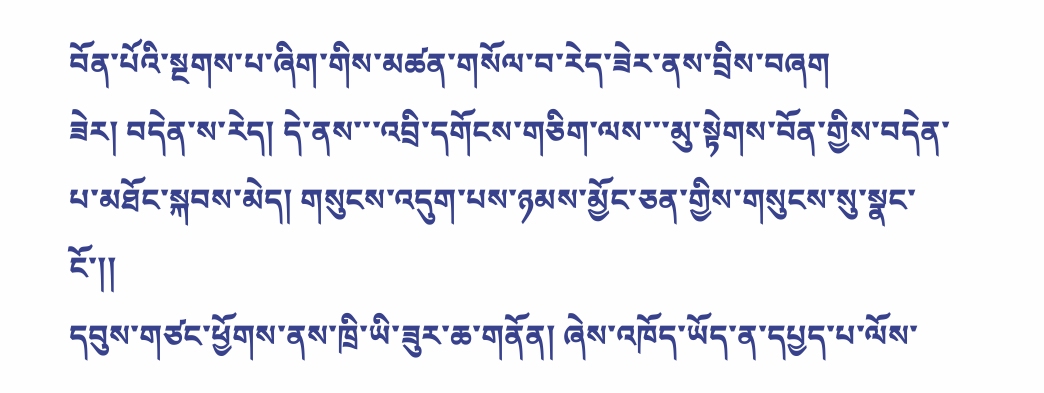བོན་པོའི་སྔགས་པ་ཞིག་གིས་མཚན་གསོལ་བ་རེད་ཟེར་ནས་བྲིས་བཞག
ཟེར། བདེན་ས་རེད། དེ་ནས་་་འབྲི་དགོངས་གཅིག་ལས་་་མུ་སྟེགས་བོན་གྱིས་བདེན་པ་མཐོང་སྐབས་མེད། གསུངས་འདུག་པས་ཉམས་མྱོང་ཅན་གྱིས་གསུངས་སུ་སྣང་ངོ་།།
དབུས་གཙང་ཕྱོགས་ནས་ཁྲི་ཡི་ཟུར་ཆ་གནོན། ཞེས་འཁོད་ཡོད་ན་དཔྱད་པ་ལོས་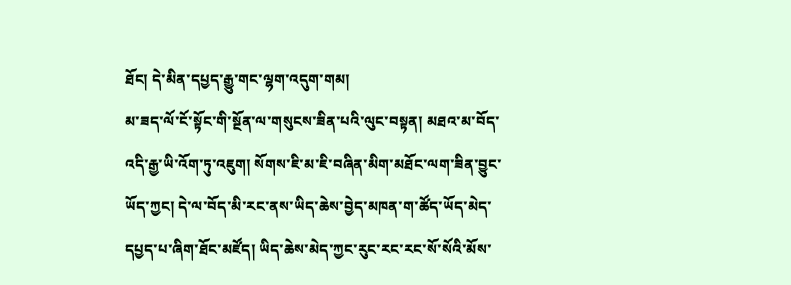ཐོང། དེ་མིན་དཔྱད་རྒྱུ་གང་ལྷག་འདུག་གམ།
མ་ཟད་ལོ་ངོ་སྟོང་གི་སྔོན་ལ་གསུངས་ཟིན་པའི་ལུང་བསྟན། མཐའ་མ་བོད་འདི་རྒྱ་ཡི་འོག་ཏུ་འཇུག། སོགས་ཇི་མ་ཇི་བཞིན་མིག་མཐོང་ལག་ཟིན་བྱུང་ཡོད་ཀྱང། དེ་ལ་བོད་མི་རང་ནས་ཡིད་ཆེས་བྱེད་མཁན་ག་ཚོད་ཡོད་མེད་དཔྱད་པ་ཞིག་ཐོང་མཛོད། ཡིད་ཆེས་མེད་ཀྱང་རུང་རང་རང་སོ་སོའི་མོས་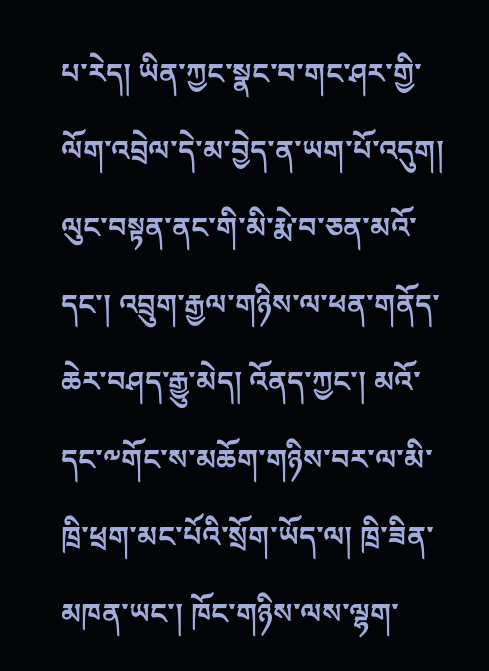པ་རེད། ཡིན་ཀྱང་སྣང་བ་གང་ཤར་གྱི་ལོག་འབྲེལ་དེ་མ་བྱེད་ན་ཡག་པོ་འདུག།
ལུང་བསྟན་ནང་གི་མི་རྨེ་བ་ཅན་མའོ་དང་། འབྲུག་རྒྱལ་གཉིས་ལ་ཕན་གནོད་ཆེར་བཤད་རྒྱུ་མེད། འོནད་ཀྱང་། མའོ་དང་༸གོང་ས་མཆོག་གཉིས་བར་ལ་མི་ཁྲི་ཕྲག་མང་པོའི་སྲོག་ཡོད་ལ། ཁྲི་ཟིན་མཁན་ཡང་། ཁོང་གཉིས་ལས་ལྷག་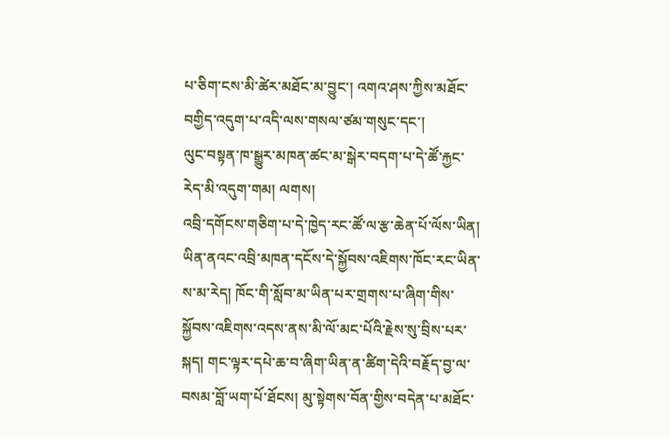པ་ཅིག་ངས་མི་ཚེར་མཐོང་མ་བྱུང་། འགའ་ཤས་ཀྱིས་མཐོང་བགྱིད་འདུག་པ་འདི་ལས་གསལ་ཙམ་གསུང་དང་།
ལུང་བསྟན་ཁ་སྒྱུར་མཁན་ཚང་མ་སྒེར་བདག་པ་དེ་ཚོ་རྐྱང་རེད་མི་འདུག་གམ། ལགས།
འབྲི་དགོངས་གཅིག་པ་དེ་ཁྱེད་རང་ཚོ་ལ་རྩ་ཆེན་པོ་ལོས་ཡིན། ཡིན་ནའང་འབྲི་མཁན་དངོས་དེ་སྐྱོབས་འཇིགས་ཁོང་རང་ཡིན་ས་མ་རེད། ཁོང་གི་སློབ་མ་ཡིན་པར་གྲགས་པ་ཞིག་གིས་སྐྱོབས་འཇིགས་འདས་ནས་མི་ལོ་མང་པོའི་རྗེས་སུ་བྲིས་པར་སྐད། གང་ལྟར་དཔེ་ཆ་བ་ཞིག་ཡིན་ན་ཚིག་དེའི་བརྗོད་བྱ་ལ་བསམ་བློ་ཡག་པོ་ཐོངས། མུ་སྟེགས་བོན་གྱིས་བདེན་པ་མཐོང་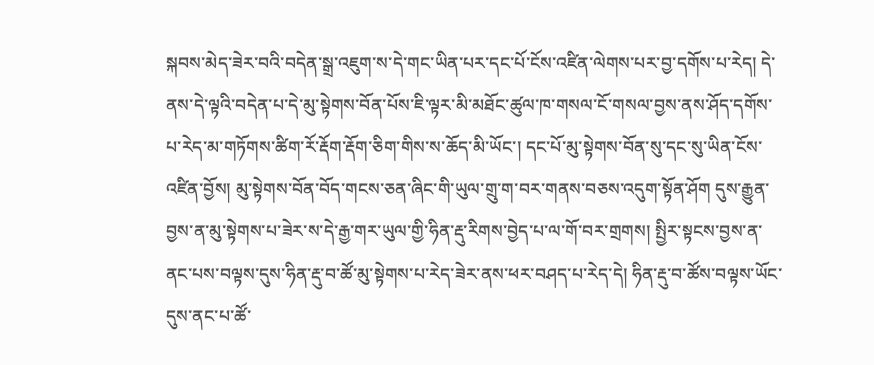སྐབས་མེད་ཟེར་བའི་བདེན་སྒྲ་འཇུག་ས་དེ་གང་ཡིན་པར་དང་པོ་ངོས་འཛིན་ལེགས་པར་བྱ་དགོས་པ་རེད། དེ་ནས་དེ་ལྟའི་བདེན་པ་དེ་མུ་སྟེགས་བོན་པོས་ཇི་ལྟར་མི་མཐོང་ཚུལ་ཁ་གསལ་ངོ་གསལ་བྱས་ནས་ཤོད་དགོས་པ་རེད་མ་གཏོགས་ཚིག་རོ་རྡོག་རྡོག་ཅིག་གིས་ས་ཆོད་མི་ཡོང་། དང་པོ་མུ་སྟེགས་བོན་སུ་དང་སུ་ཡིན་ངོས་འཛིན་བྱོས། མུ་སྟེགས་བོན་བོད་གངས་ཅན་ཞིང་གི་ཡུལ་གྲུ་ག་བར་གནས་བཅས་འདུག་སྟོན་ཤོག དུས་རྒྱུན་བྱས་ན་མུ་སྟེགས་པ་ཟེར་ས་དེ་རྒྱ་གར་ཡུལ་གྱི་ཧིན་རྡུ་རིགས་བྱེད་པ་ལ་གོ་བར་གྲགས། སྤྱིར་སྟངས་བྱས་ན་ནང་པས་བལྟས་དུས་ཧིན་རྡུ་བ་ཚོ་མུ་སྟེགས་པ་རེད་ཟེར་ནས་ཕར་བཤད་པ་རེད་དེ། ཧིན་རྡུ་བ་ཚོས་བལྟས་ཡོང་དུས་ནང་པ་ཚོ་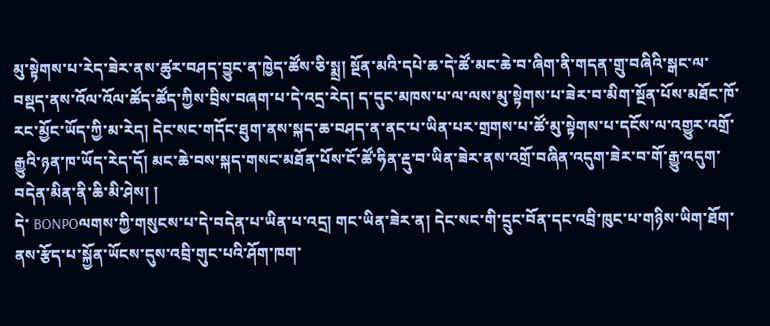མུ་སྟེགས་པ་རེད་ཟེར་ནས་ཚུར་བཤད་བྱུང་ན་ཁྱེད་ཚོས་ཅི་སྨྲ། སྔོན་མའི་དཔེ་ཆ་དེ་ཚོ་མང་ཆེ་བ་ཞིག་ནི་གདན་གྲུ་བཞིའི་སྒང་ལ་བསྡད་ནས་འོལ་འོལ་ཚོད་ཚོད་ཀྱིས་བྲིས་བཞག་པ་དེ་འདྲ་རེད། ད་དུང་མཁས་པ་ལ་ལས་མུ་སྟེགས་པ་ཟེར་བ་མིག་སྔོན་པོས་མཐོང་ཁོ་རང་མྱོང་ཡོད་ཀྱི་མ་རེད། དེང་སང་གདོང་ཐུག་ནས་སྐད་ཆ་བཤད་ན་ནང་པ་ཡིན་པར་གྲགས་པ་ཚོ་མུ་སྟེགས་པ་དངོས་ལ་འགྱུར་འགྲོ་རྒྱུའི་ཉན་ཁ་ཡོད་རེད་དོ། མང་ཆེ་བས་སྐད་གསང་མཐོན་པོས་ངོ་ཚོ་ཧིན་རྡུ་བ་ཡིན་ཟེར་ནས་འགྲོ་བཞིན་འདུག་ཟེར་བ་གོ་རྒྱུ་འདུག་བདེན་མིན་ནི་ཆི་མི་ཤེས། །
དེ་ BONPOལགས་ཀྱི་གསུངས་པ་དེ་བདེན་པ་ཡིན་པ་འདྲ། གང་ཡིན་ཟེར་ན། དེང་སང་གི་དྲུང་བོན་དང་འབྲི་ཁུང་པ་གཉིས་ཡིག་ཐོག་ནས་རྩོད་པ་སྐྱོན་ཡོངས་དུས་འབྲི་གུང་པའི་ཤོག་ཁག་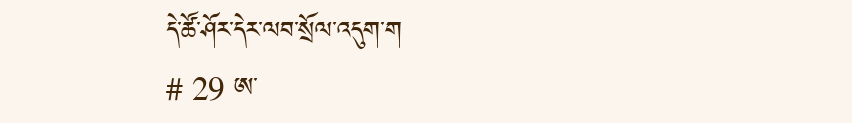དེ་ཚོ་ཤོར་དེར་ལབ་སྲོལ་འདུག་ག
# 29 ཨ་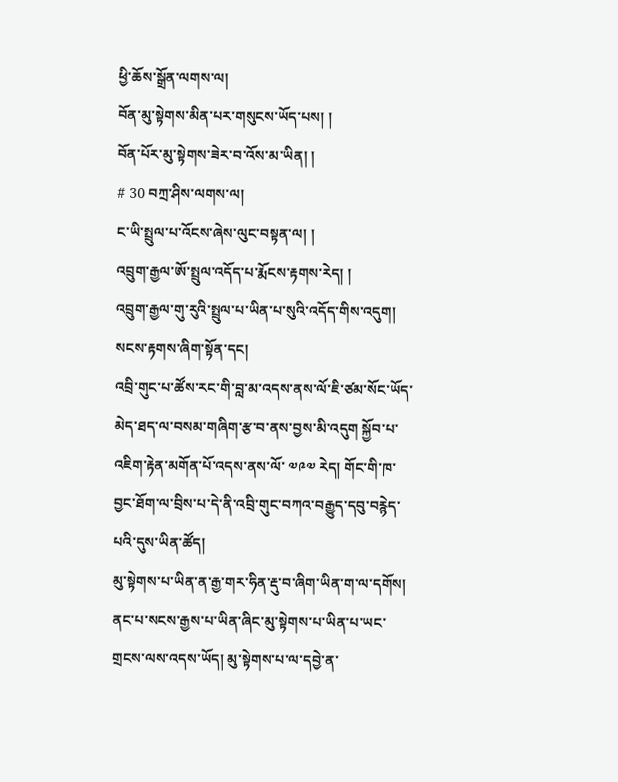ཕྱི་ཆོས་སྒྲོན་ལགས་ལ།
བོན་མུ་སྟེགས་མིན་པར་གསུངས་ཡོད་པས། །
བོན་པོར་མུ་སྟེགས་ཟེར་བ་འོས་མ་ཡིན། །
# 30 བཀྲ་ཤིས་ལགས་ལ།
ང་ཡི་སྤྲུལ་པ་འོངས་ཞེས་ལུང་བསྟན་ལ། །
འབྲུག་རྒྱལ་ཨོ་སྤྲུལ་འདོད་པ་རྨོངས་རྟགས་རེད། །
འབྲུག་རྒྱལ་གུ་རུའི་སྤྲུལ་པ་ཡིན་པ་སུའི་འདོད་གིས་འདུག། སངས་རྟགས་ཞིག་སྟོན་དང།
འབྲི་གུང་པ་ཚོས་རང་གི་བླ་མ་འདས་ནས་ལོ་ཇི་ཙམ་སོང་ཡོད་མེད་ཐད་ལ་བསམ་གཞིག་རྩ་བ་ནས་བྱས་མི་འདུག སྐྱོབ་པ་འཇིག་རྟེན་མགོན་པོ་འདས་ནས་ལོ་ ༧༩༧ རེད། གོང་གི་ཁ་བྱང་ཐོག་ལ་བྲིས་པ་དེ་ནི་འབྲི་གུང་བཀའ་བརྒྱུད་དབུ་བརྙེད་པའི་དུས་ཡིན་ཚོད།
མུ་སྟེགས་པ་ཡིན་ན་རྒྱ་གར་ཧིན་རྡུ་བ་ཞིག་ཡིན་ག་ལ་དགོས། ནང་པ་སངས་རྒྱས་པ་ཡིན་ཞིང་མུ་སྟེགས་པ་ཡིན་པ་ཡང་གྲངས་ལས་འདས་ཡོད། མུ་སྟེགས་པ་ལ་དབྱེ་ན་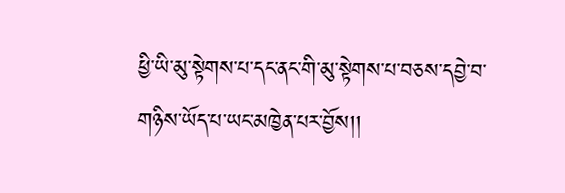ཕྱི་ཡི་མུ་སྟེགས་པ་དང་ནང་གི་མུ་སྟེགས་པ་བཅས་དབྱེ་བ་གཉིས་ཡོད་པ་ཡང་མཁྱེན་པར་བྱོས།།